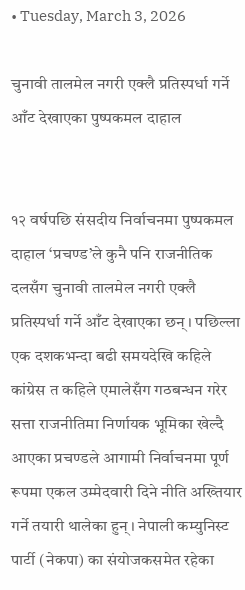• Tuesday, March 3, 2026

चुनावी तालमेल नगरी एक्लै प्रतिस्पर्धा गर्ने आँट देखाएका पुष्पकमल दाहाल


१२ वर्षपछि संसदीय निर्वाचनमा पुष्पकमल दाहाल ‘प्रचण्ड’ले कुनै पनि राजनीतिक दलसँग चुनावी तालमेल नगरी एक्लै प्रतिस्पर्धा गर्ने आँट देखाएका छन्। पछिल्ला एक दशकभन्दा बढी समयदेखि कहिले कांग्रेस त कहिले एमालेसँग गठबन्धन गरेर सत्ता राजनीतिमा निर्णायक भूमिका खेल्दै आएका प्रचण्डले आगामी निर्वाचनमा पूर्ण रूपमा एकल उम्मेदवारी दिने नीति अख्तियार गर्ने तयारी थालेका हुन्। नेपाली कम्युनिस्ट पार्टी (नेकपा) का संयोजकसमेत रहेका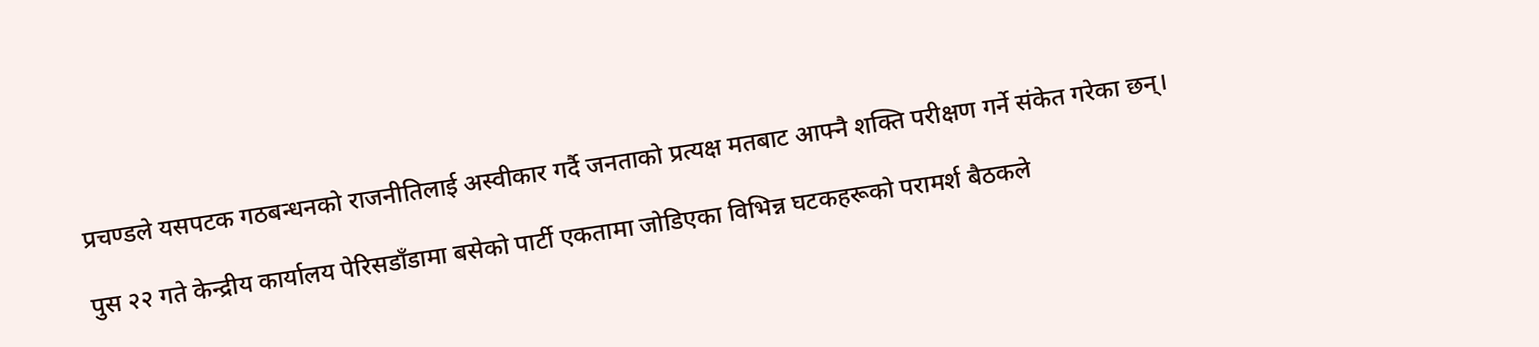प्रचण्डले यसपटक गठबन्धनको राजनीतिलाई अस्वीकार गर्दै जनताको प्रत्यक्ष मतबाट आफ्नै शक्ति परीक्षण गर्ने संकेत गरेका छन्।

पुस २२ गते केन्द्रीय कार्यालय पेरिसडाँडामा बसेको पार्टी एकतामा जोडिएका विभिन्न घटकहरूको परामर्श बैठकले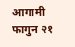आगामी फागुन २१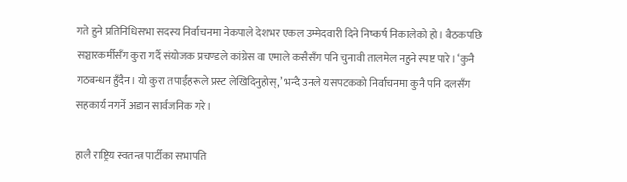गते हुने प्रतिनिधिसभा सदस्य निर्वाचनमा नेकपाले देशभर एकल उम्मेदवारी दिने निष्कर्ष निकालेको हो। बैठकपछि सञ्चारकर्मीसँग कुरा गर्दै संयोजक प्रचण्डले कांग्रेस वा एमाले कसैसँग पनि चुनावी तालमेल नहुने स्पष्ट पारे। ‘कुनै गठबन्धन हुँदैन। यो कुरा तपाईंहरूले प्रस्ट लेखिदिनुहोस्,’ भन्दै उनले यसपटकको निर्वाचनमा कुनै पनि दलसँग सहकार्य नगर्ने अडान सार्वजनिक गरे।

हालै राष्ट्रिय स्वतन्त्र पार्टीका सभापति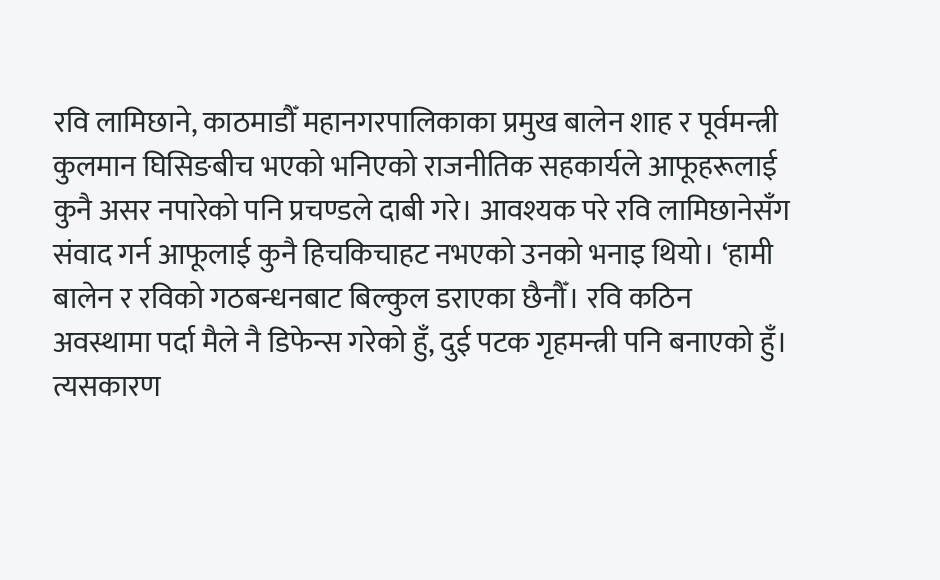रवि लामिछाने, काठमाडौँ महानगरपालिकाका प्रमुख बालेन शाह र पूर्वमन्त्री कुलमान घिसिङबीच भएको भनिएको राजनीतिक सहकार्यले आफूहरूलाई कुनै असर नपारेको पनि प्रचण्डले दाबी गरे। आवश्यक परे रवि लामिछानेसँग संवाद गर्न आफूलाई कुनै हिचकिचाहट नभएको उनको भनाइ थियो। ‘हामी बालेन र रविको गठबन्धनबाट बिल्कुल डराएका छैनौँ। रवि कठिन अवस्थामा पर्दा मैले नै डिफेन्स गरेको हुँ, दुई पटक गृहमन्त्री पनि बनाएको हुँ। त्यसकारण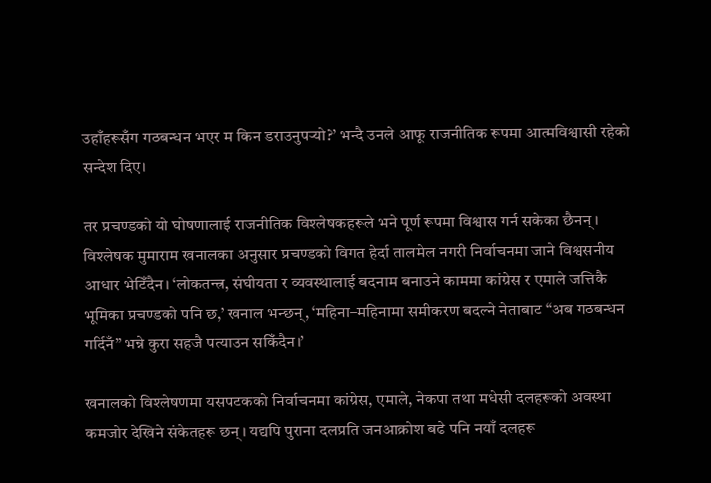उहाँहरूसँग गठबन्धन भएर म किन डराउनुपर्‍यो?’ भन्दै उनले आफू राजनीतिक रूपमा आत्मविश्वासी रहेको सन्देश दिए।

तर प्रचण्डको यो घोषणालाई राजनीतिक विश्लेषकहरूले भने पूर्ण रूपमा विश्वास गर्न सकेका छैनन्। विश्लेषक मुमाराम खनालका अनुसार प्रचण्डको विगत हेर्दा तालमेल नगरी निर्वाचनमा जाने विश्वसनीय आधार भेटिँदैन। ‘लोकतन्त्र, संघीयता र व्यवस्थालाई बदनाम बनाउने काममा कांग्रेस र एमाले जत्तिकै भूमिका प्रचण्डको पनि छ,’ खनाल भन्छन्, ‘महिना–महिनामा समीकरण बदल्ने नेताबाट “अब गठबन्धन गर्दिनँ” भन्ने कुरा सहजै पत्याउन सकिँदैन।’

खनालको विश्लेषणमा यसपटकको निर्वाचनमा कांग्रेस, एमाले, नेकपा तथा मधेसी दलहरूको अवस्था कमजोर देखिने संकेतहरू छन्। यद्यपि पुराना दलप्रति जनआक्रोश बढे पनि नयाँ दलहरू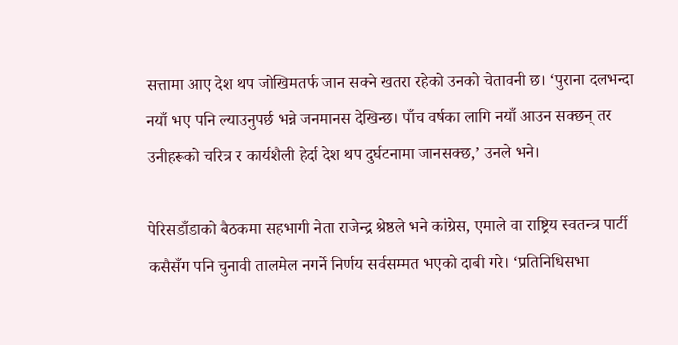सत्तामा आए देश थप जोखिमतर्फ जान सक्ने खतरा रहेको उनको चेतावनी छ। ‘पुराना दलभन्दा नयाँ भए पनि ल्याउनुपर्छ भन्ने जनमानस देखिन्छ। पाँच वर्षका लागि नयाँ आउन सक्छन् तर उनीहरूको चरित्र र कार्यशैली हेर्दा देश थप दुर्घटनामा जानसक्छ,’ उनले भने।

पेरिसडाँडाको बैठकमा सहभागी नेता राजेन्द्र श्रेष्ठले भने कांग्रेस, एमाले वा राष्ट्रिय स्वतन्त्र पार्टी कसैसँग पनि चुनावी तालमेल नगर्ने निर्णय सर्वसम्मत भएको दाबी गरे। ‘प्रतिनिधिसभा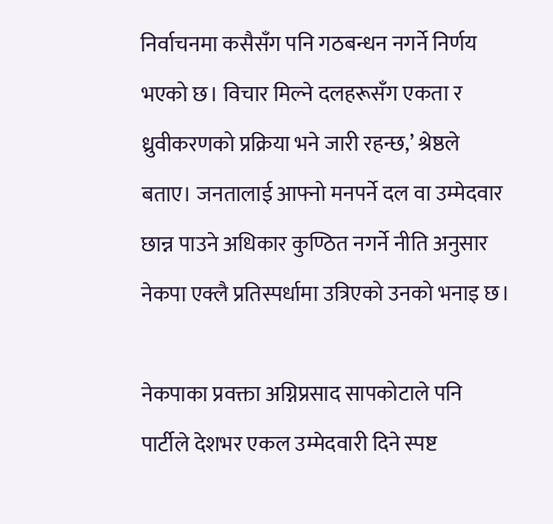निर्वाचनमा कसैसँग पनि गठबन्धन नगर्ने निर्णय भएको छ। विचार मिल्ने दलहरूसँग एकता र ध्रुवीकरणको प्रक्रिया भने जारी रहन्छ,’ श्रेष्ठले बताए। जनतालाई आफ्नो मनपर्ने दल वा उम्मेदवार छान्न पाउने अधिकार कुण्ठित नगर्ने नीति अनुसार नेकपा एक्लै प्रतिस्पर्धामा उत्रिएको उनको भनाइ छ।

नेकपाका प्रवक्ता अग्निप्रसाद सापकोटाले पनि पार्टीले देशभर एकल उम्मेदवारी दिने स्पष्ट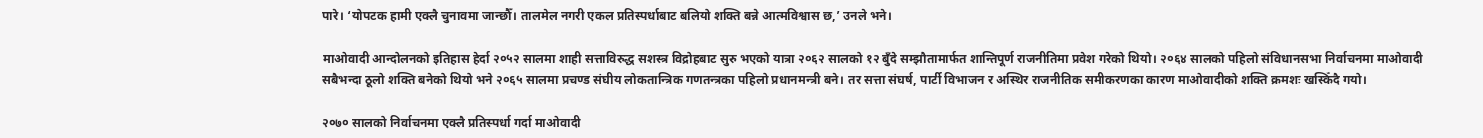पारे। ‘योपटक हामी एक्लै चुनावमा जान्छौँ। तालमेल नगरी एकल प्रतिस्पर्धाबाट बलियो शक्ति बन्ने आत्मविश्वास छ,’ उनले भने।

माओवादी आन्दोलनको इतिहास हेर्दा २०५२ सालमा शाही सत्ताविरुद्ध सशस्त्र विद्रोहबाट सुरु भएको यात्रा २०६२ सालको १२ बुँदे सम्झौतामार्फत शान्तिपूर्ण राजनीतिमा प्रवेश गरेको थियो। २०६४ सालको पहिलो संविधानसभा निर्वाचनमा माओवादी सबैभन्दा ठूलो शक्ति बनेको थियो भने २०६५ सालमा प्रचण्ड संघीय लोकतान्त्रिक गणतन्त्रका पहिलो प्रधानमन्त्री बने। तर सत्ता संघर्ष, पार्टी विभाजन र अस्थिर राजनीतिक समीकरणका कारण माओवादीको शक्ति क्रमशः खस्किँदै गयो।

२०७० सालको निर्वाचनमा एक्लै प्रतिस्पर्धा गर्दा माओवादी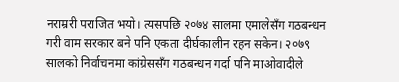नराम्ररी पराजित भयो। त्यसपछि २०७४ सालमा एमालेसँग गठबन्धन गरी वाम सरकार बने पनि एकता दीर्घकालीन रहन सकेन। २०७९ सालको निर्वाचनमा कांग्रेससँग गठबन्धन गर्दा पनि माओवादीले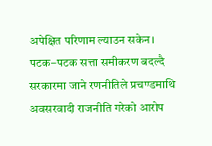अपेक्षित परिणाम ल्याउन सकेन। पटक–पटक सत्ता समीकरण बदल्दै सरकारमा जाने रणनीतिले प्रचण्डमाथि अवसरवादी राजनीति गरेको आरोप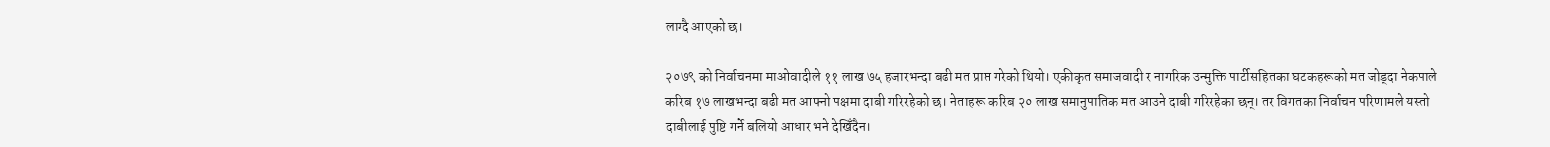लाग्दै आएको छ।

२०७९ को निर्वाचनमा माओवादीले ११ लाख ७५ हजारभन्दा बढी मत प्राप्त गरेको थियो। एकीकृत समाजवादी र नागरिक उन्मुक्ति पार्टीसहितका घटकहरूको मत जोड्दा नेकपाले करिब १७ लाखभन्दा बढी मत आफ्नो पक्षमा दाबी गरिरहेको छ। नेताहरू करिब २० लाख समानुपातिक मत आउने दाबी गरिरहेका छन्। तर विगतका निर्वाचन परिणामले यस्तो दाबीलाई पुष्टि गर्ने बलियो आधार भने देखिँदैन।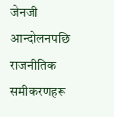जेनजी आन्दोलनपछि राजनीतिक समीकरणहरू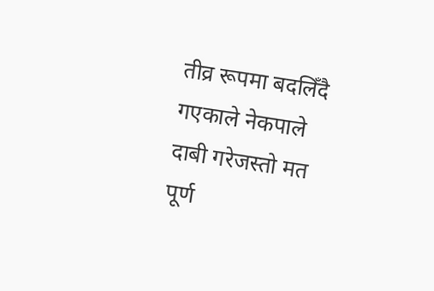तीव्र रूपमा बदलिँदै गएकाले नेकपाले दाबी गरेजस्तो मत पूर्ण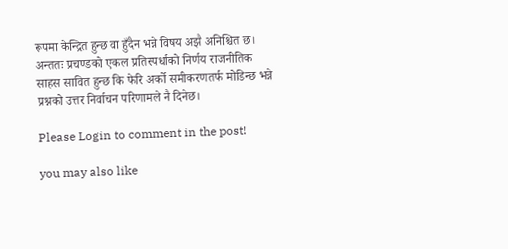रूपमा केन्द्रित हुन्छ वा हुँदैन भन्ने विषय अझै अनिश्चित छ। अन्ततः प्रचण्डको एकल प्रतिस्पर्धाको निर्णय राजनीतिक साहस सावित हुन्छ कि फेरि अर्को समीकरणतर्फ मोडिन्छ भन्ने प्रश्नको उत्तर निर्वाचन परिणामले नै दिनेछ।

Please Login to comment in the post!

you may also like